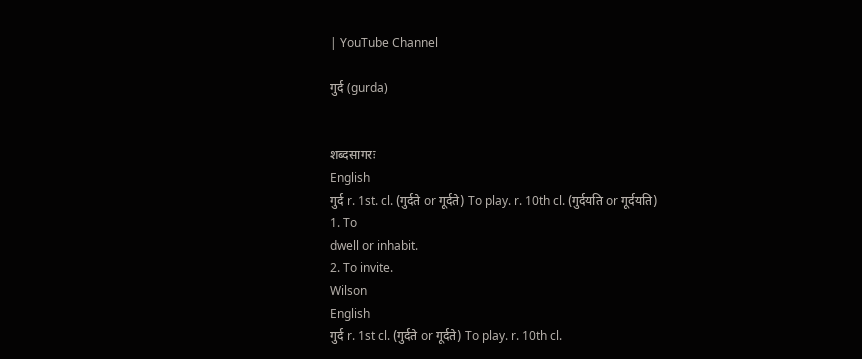| YouTube Channel

गुर्द (gurda)


शब्दसागरः
English
गुर्द r. 1st. cl. (गुर्दते or गूर्दते) To play. r. 10th cl. (गुर्दयति or गूर्दयति)
1. To
dwell or inhabit.
2. To invite.
Wilson
English
गुर्द r. 1st cl. (गुर्दते or गूर्दते) To play. r. 10th cl.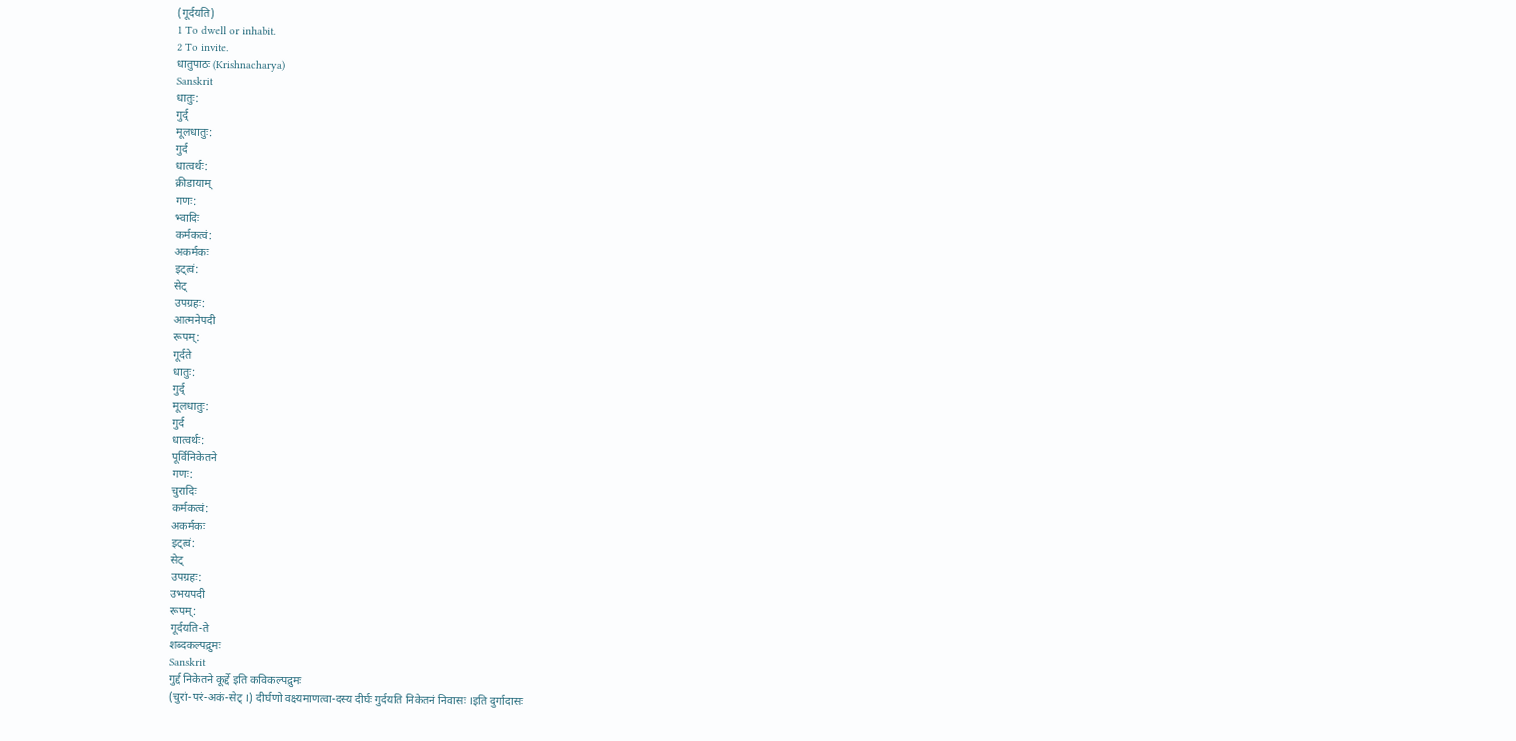(गूर्दयति)
1 To dwell or inhabit.
2 To invite.
धातुपाठः (Krishnacharya)
Sanskrit
धातुः:
गुर्द्
मूलधातुः:
गुर्द
धात्वर्थः:
क्रीडायाम्
गणः:
भ्वादिः
कर्मकत्वं:
अकर्मकः
इट्त्वं:
सेट्
उपग्रहः:
आत्मनेपदी
रूपम्:
गूर्दते
धातुः:
गुर्द्
मूलधातुः:
गुर्द
धात्वर्थः:
पूर्विनिकेतने
गणः:
चुरादिः
कर्मकत्वं:
अकर्मकः
इट्त्वं:
सेट्
उपग्रहः:
उभयपदी
रूपम्:
गूर्दयति-ते
शब्दकल्पद्रुमः
Sanskrit
गुर्द्द निकेतने कूर्द्दे इति कविकल्पद्रुमः
(चुरां-परं-अकं-सेट् ।) दीर्घणो वक्ष्यमाणत्वा-दस्य दीर्घः गुर्दयति निकेतनं निवासः ।इति दुर्गादासः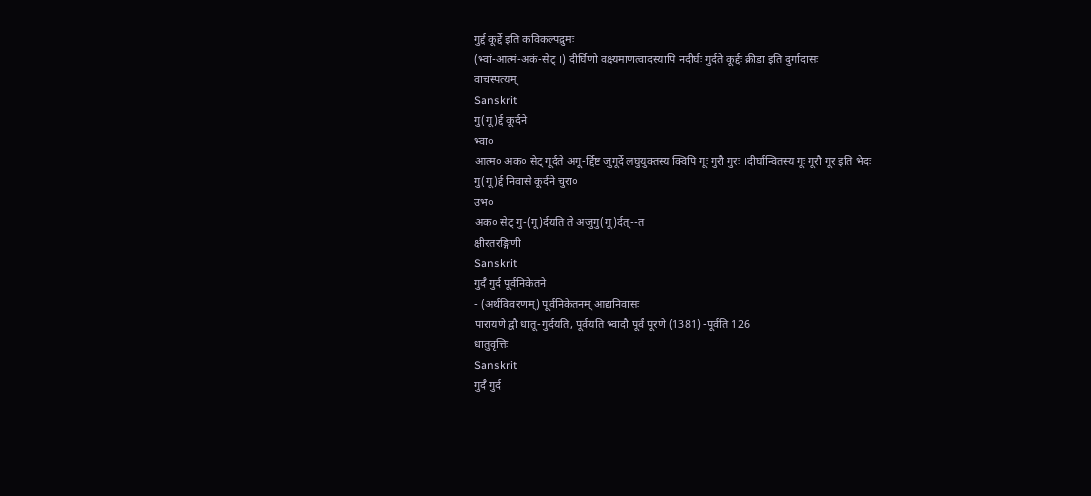गुर्द्द कूर्द्दे इति कविकल्पद्रुमः
(भ्वां-आत्मं-अकं-सेट् ।) दीर्घिणो वक्ष्यमाणत्वादस्यापि नदीर्घः गुर्दते कूर्द्दः क्रीडा इति दुर्गादासः
वाचस्पत्यम्
Sanskrit
गु(गू)र्द्द कूर्दने
भ्वा०
आत्म० अक० सेट् गूर्दते अगू-र्द्दिष्ट जुगूर्दे लघुयुक्तस्य क्विपि गूः गुरौ गुरः ।दीर्घान्वितस्य गूः गूरौ गूर इति भेदः
गु(गू)र्द्द निवासे कूर्दने चुरा०
उभ०
अक० सेट् गु-(गू)र्दयति ते अजुगु(गू)र्दत्--त
क्षीरतरङ्गिणी
Sanskrit
गुर्दँ गुर्द पूर्वनिकेतने
- (अर्थविवरणम्) पूर्वनिकेतनम् आद्यनिवासः
पारायणे द्वौ धातू-गुर्दयति, पूर्वयति भ्वादौ पूर्वं पूरणे (1381) -पूर्वति 126
धातुवृत्तिः
Sanskrit
गुर्दँ गुर्द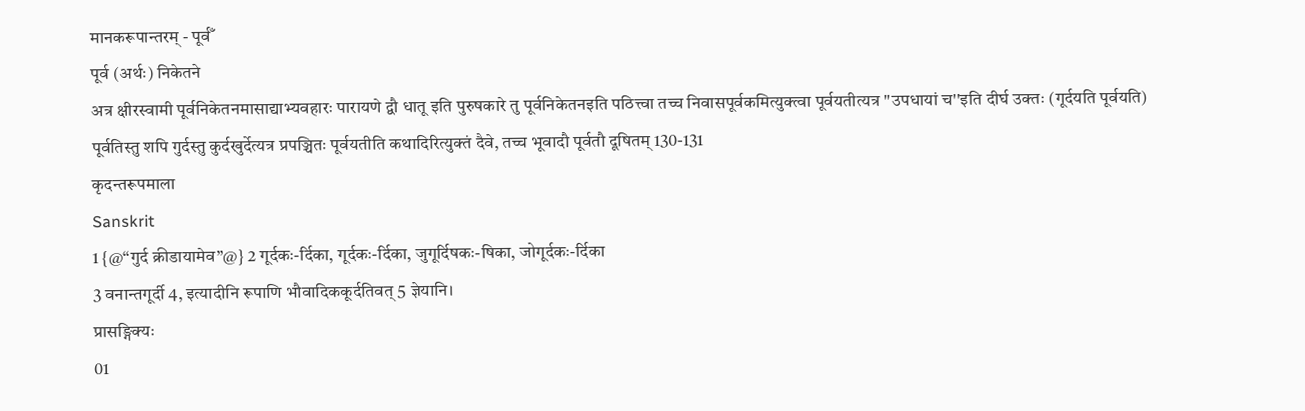मानकरूपान्तरम् - पूर्वँ
पूर्व (अर्थः) निकेतने
अत्र क्षीरस्वामी पूर्वनिकेतनमासाद्याभ्यवहारः पारायणे द्वौ धातू इति पुरुषकारे तु पूर्वनिकेतनइति पठित्त्वा तच्च निवासपूर्वकमित्युक्त्वा पूर्वयतीत्यत्र "उपधायां च''इति दीर्घ उक्तः (गूर्दयति पूर्वयति) पूर्वतिस्तु शपि गुर्दस्तु कुर्दखुर्देत्यत्र प्रपञ्चितः पूर्वयतीति कथादिरित्युक्तं दैवे, तच्च भूवादौ पूर्वतौ दूषितम् 130-131
कृदन्तरूपमाला
Sanskrit
1 {@“गुर्द क्रीडायामेव”@} 2 गूर्दकः-र्दिका, गूर्दकः-र्दिका, जुगूर्दिषकः-षिका, जोगूर्दकः-र्दिका
3 वनान्तगूर्दी 4, इत्यादीनि रूपाणि भौवादिककूर्दतिवत् 5 ज्ञेयानि।
प्रासङ्गिक्यः
01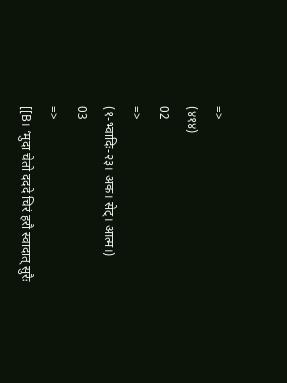=>
(४१४)
02
=>
(१-भ्वादिः-२३। अक। सेट्। आत्म।)
03
=>
[[B। ‘मुदा चेतो दददे चिरं हरौ स्वादात् सुरैः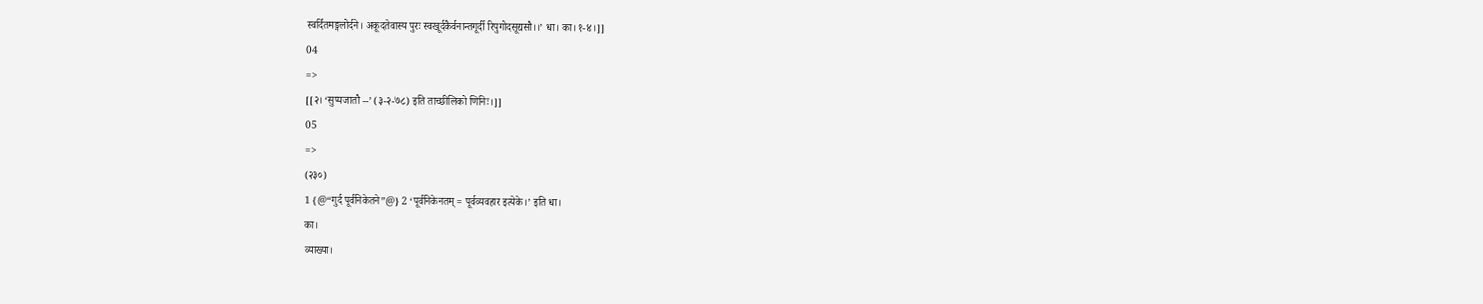स्वर्दितमङ्गलोर्दने। अकूदतेवास्य पुरः स्वखूर्दकैर्वनान्तगूर्दी रिपुगोदसूद्यसौ।।’ धा। का। १-४।]]
04
=>
[[२। ‘सुप्यजातौ --’ (३-२-७८) इति ताच्छीलिको णिनिः।]]
05
=>
(२३०)
1 {@“गुर्द पूर्वनिकेतने”@} 2 ‘पूर्वनिकेनतम् = पूर्वव्यवहार इत्येके।’ इति धा।
का।
व्याख्या।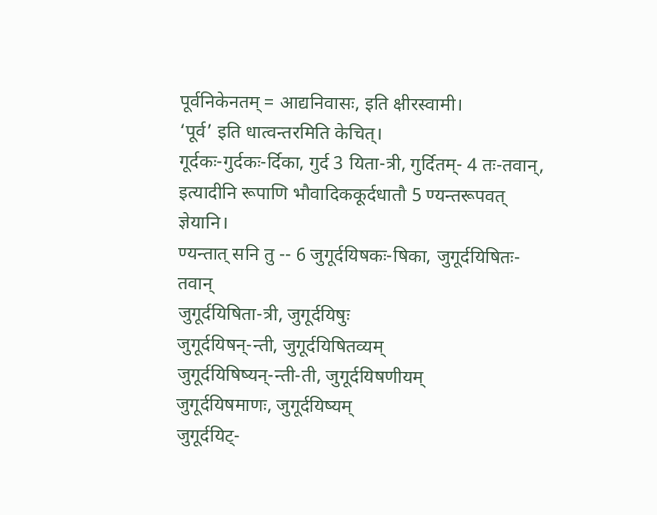पूर्वनिकेनतम् = आद्यनिवासः, इति क्षीरस्वामी।
‘पूर्व’ इति धात्वन्तरमिति केचित्।
गूर्दकः-गुर्दकः-र्दिका, गुर्द 3 यिता-त्री, गुर्दितम्- 4 तः-तवान्, इत्यादीनि रूपाणि भौवादिककूर्दधातौ 5 ण्यन्तरूपवत् ज्ञेयानि।
ण्यन्तात् सनि तु -- 6 जुगूर्दयिषकः-षिका, जुगूर्दयिषितः-तवान्
जुगूर्दयिषिता-त्री, जुगूर्दयिषुः
जुगूर्दयिषन्-न्ती, जुगूर्दयिषितव्यम्
जुगूर्दयिषिष्यन्-न्ती-ती, जुगूर्दयिषणीयम्
जुगूर्दयिषमाणः, जुगूर्दयिष्यम्
जुगूर्दयिट्-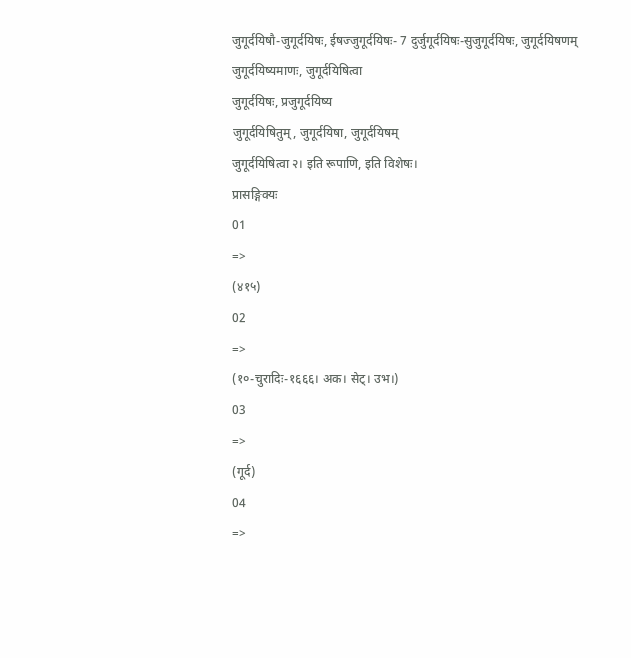जुगूर्दयिषौ-जुगूर्दयिषः, ईषज्जुगूर्दयिषः- 7 दुर्जुगूर्दयिषः-सुजुगूर्दयिषः, जुगूर्दयिषणम्
जुगूर्दयिष्यमाणः, जुगूर्दयिषित्वा
जुगूर्दयिषः, प्रजुगूर्दयिष्य
जुगूर्दयिषितुम्, जुगूर्दयिषा, जुगूर्दयिषम्
जुगूर्दयिषित्वा २। इति रूपाणि, इति विशेषः।
प्रासङ्गिक्यः
01
=>
(४१५)
02
=>
(१०-चुरादिः-१६६६। अक। सेट्। उभ।)
03
=>
(गूर्द)
04
=>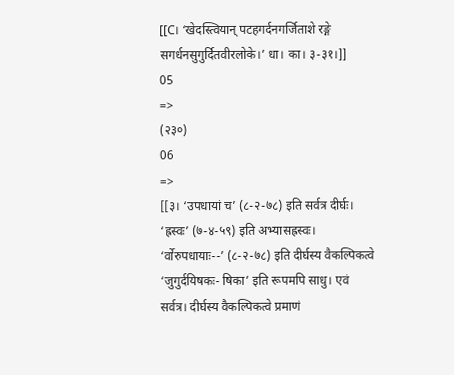[[C। ‘खेदस्त्वियान् पटहगर्दनगर्जिताशे रङ्गे सगर्धनसुगुर्दितवीरलोके।’ धा। का। ३-३१।]]
05
=>
(२३०)
06
=>
[[३। ‘उपधायां च’ (८-२-७८) इति सर्वत्र दीर्घः। ‘ह्रस्वः’ (७-४-५९) इति अभ्यासह्रस्वः। ‘र्वोरुपधायाः--’ (८-२-७८) इति दीर्घस्य वैकल्पिकत्वे ‘जुगुर्दयिषकः- षिका’ इति रूपमपि साधु। एवं सर्वत्र। दीर्घस्य वैकल्पिकत्वे प्रमाणं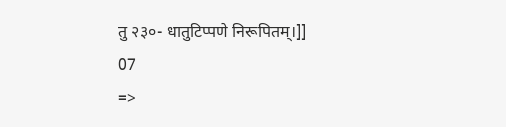तु २३०- धातुटिप्पणे निरूपितम्।]]
07
=>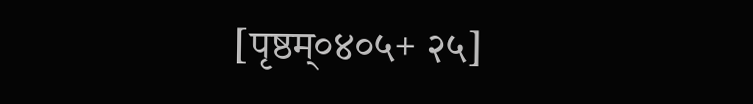[पृष्ठम्०४०५+ २५]